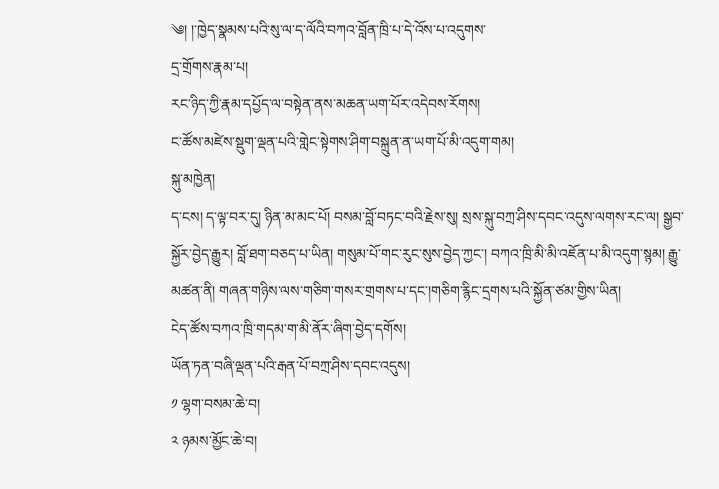༄། །་ཁྱེད་སྣམས་པའི་སུ་ལ་ད་ལོའི་བཀའ་བློན་ཁྲི་པ་དེ་འོས་པ་འདུགས་
དྲ་གྲོགས་རྣམ་པ།
རང་ཉིད་ཀྱི་རྣམ་དཔྱོད་ལ་བསྟེན་ནས་མཆན་ཡག་པོར་འདེབས་རོགས།
ང་ཚོས་མཛེས་སྡུག་ལྡན་པའི་གླེང་སྟེགས་ཤིག་བསྐྲུན་ན་ཡག་པོ་མི་འདུག་གམ།
སྐུ་མཁྱེན།
ད་ངས། ད་ལྟ་བར་དུ། ཉིན་མ་མང་པོ། བསམ་བློ་བཏང་བའི་རྗེས་སུ། སྲས་སྐུ་བཀྲ་ཤིས་དབང་འདུས་ལགས་རང་ལ། སྒྱབ་སྐྱོར་བྱེད་རྒྱུར། བློ་ཐག་བཅད་པ་ཡིན། གསུམ་པོ་གང་རུང་སུས་བྱེད་ཀྱང་། བཀའ་ཁྲི་མི་མི་འཇོན་པ་མི་འདུག་སྙམ། རྒྱུ་མཚན་ནི། གཞན་གཉིས་ལས་གཅིག་གསར་གྲགས་པ་དང་།གཅིག་རྙིང་དྲགས་པའི་སྐྱོན་ཙམ་གྱིས་ཡིན།
ངེད་ཚོས་བཀའ་ཁྲི་གདམ་ག་མི་ནོར་ཞིག་བྱེད་དགོས།
ཡོན་ཏན་བཞི་ལྡན་པའི་རྒན་པོ་བཀྲ་ཤིས་དབང་འདུས།
༡ ལྷག་བསམ་ཆེ་བ།
༢ ཉམས་མྱོང་ཆེ་བ།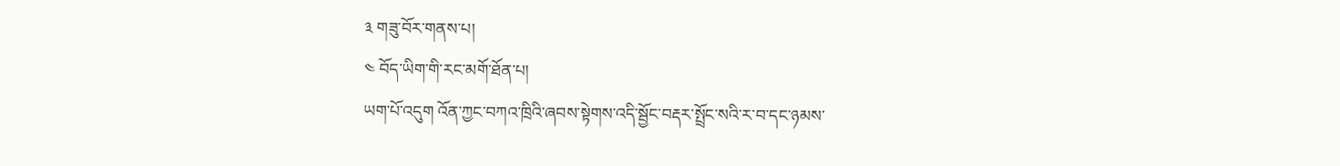༣ གཟུ་བོར་གནས་པ།
༤ བོད་ཡིག་གི་རང་མགོ་ཐོན་པ།
ཡག་པོ་འདུག འོན་ཀྱང་བཀའ་ཁྲིའི་ཞབས་སྟེགས་འདི་སྦྱོང་བརྡར་སྤྲོང་སའི་ར་བ་དང་ཉམས་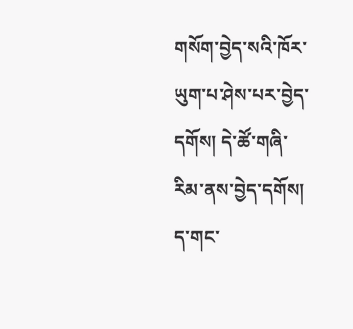གསོག་བྱེད་སའི་ཁོར་ཡུག་པ་ཤེས་པར་བྱེད་དགོས། དེ་ཚོ་གཞི་རིམ་ནས་བྱེད་དགོས། ད་གང་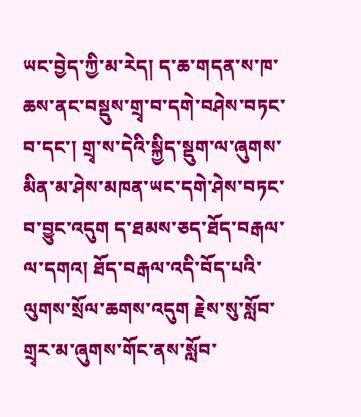ཡང་བྱེད་ཀྱི་མ་རེད། ད་ཆ་གདན་ས་ཁ་ཆས་ནང་བསྡུས་གྲྭ་བ་དགེ་བཤེས་བཏང་བ་དང་། གྲྭ་ས་དེའི་སྐྱིད་སྡུག་ལ་ཞུགས་མིན་མ་ཤེས་མཁན་ཡང་དགེ་ཤེས་བཏང་བ་བྱུང་འདུག ད་ཐམས་ཅད་ཐོད་བརྒལ་ལ་དགའ། ཐོད་བརྒལ་འདི་བོད་པའི་ལུགས་སྲོལ་ཆགས་འདུག རྗེས་སུ་སློབ་གྲྭར་མ་ཞུགས་གོང་ནས་སློབ་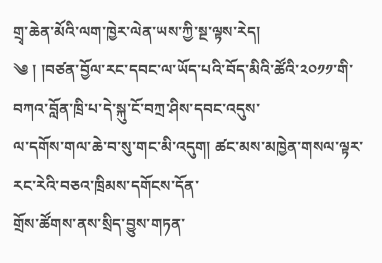གྲྭ་ཆེན་མོའི་ལག་ཁྱེར་ལེན་ཡས་ཀྱི་སྔ་ལྟས་རེད།
༄ ། །བཙན་བྱོལ་རང་དབང་ལ་ཡོད་པའི་བོད་མིའི་ཚོའི་༢༠༡༡་གི་བཀའ་བློན་ཁྲི་པ་དེ་སྐུ་ངོ་བཀྲ་ཤིས་དབང་འདུས་
ལ་དགོས་གལ་ཆེ་བ་སུ་གང་མི་འདུག། ཚང་མས་མཁྱེན་གསལ་ལྟར་རང་རེའི་བཅའ་ཁྲིམས་དགོངས་དོན་
གྲོས་ཚོགས་ནས་སྲིད་བྱུས་གཏན་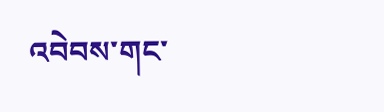འབེབས་གང་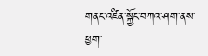གནང་འཛིན་སྐྱོང་བཀའ་ཤག་ནས་ཕྱག་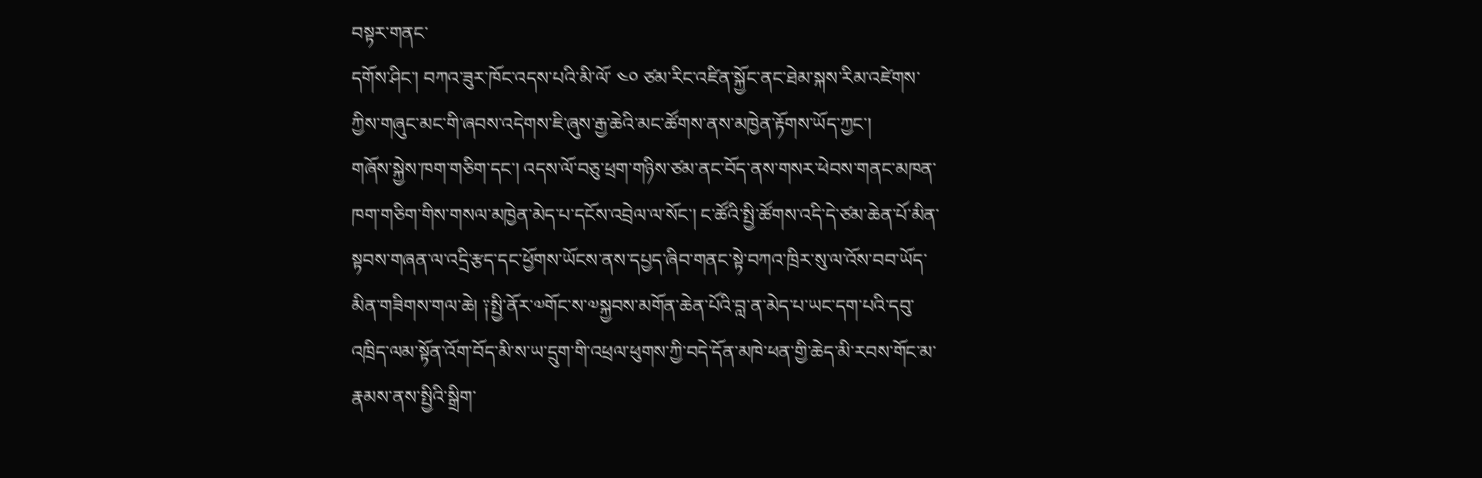བསྟར་གནང་
དགོས་ཤིང་། བཀའ་ཟུར་ཁོང་འདས་པའི་མི་ལོ་ ༤༠ ཙམ་རིང་འཛིན་སྐྱོང་ནང་ཐེམ་སྐས་རིམ་འཛེགས་
ཀྱིས་གཞུང་མང་གི་ཞབས་འདེགས་ཇི་ཞུས་རྒྱ་ཆེའི་མང་ཚོགས་ནས་མཁྱེན་རྟོགས་ཡོད་ཀྱང་།
གཞོས་སྐྱེས་ཁག་གཅིག་དང་། འདས་ལོ་བཅུ་ཕྲག་གཉིས་ཙམ་ནང་བོད་ནས་གསར་ཕེབས་གནང་མཁན་
ཁག་གཅིག་གིས་གསལ་མཁྱེན་མེད་པ་དངོས་འབྲེལ་ལ་སོང་། ང་ཚོའི་སྤྱི་ཚོགས་འདི་དེ་ཙམ་ཆེན་པོ་མིན་
སྟབས་གཞན་ལ་འདྲི་རྩད་དང་ཕྱོགས་ཡོངས་ནས་དཔྱད་ཞིབ་གནང་སྟེ་བཀའ་ཁྲིར་སུ་ལ་འོས་བབ་ཡོད་
མིན་གཟིགས་གལ་ཆེ། ༑སྤྱི་ནོར་༧གོང་ས་༧སྐྱབས་མགོན་ཆེན་པོའི་བླ་ན་མེད་པ་ཡང་དག་པའི་དབུ་
འཁྲིད་ལམ་སྟོན་འོག་བོད་མི་ས་ཡ་དྲུག་གི་འཕྲལ་ཕུགས་ཀྱི་བདེ་དོན་མཁེ་ཕན་གྱི་ཆེད་མི་རབས་གོང་མ་
རྣམས་ནས་སྤྱིའི་སྒྲིག་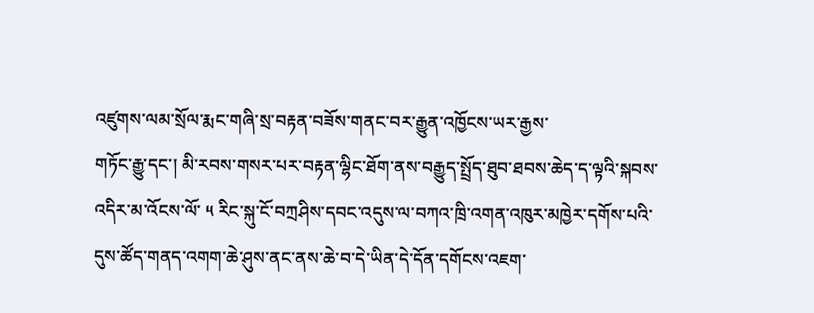འཛུགས་ལམ་སྲོལ་རྨང་གཞི་སྲ་བརྟན་བཟོས་གནང་བར་རྒྱུན་འཁྱོངས་ཡར་རྒྱས་
གཏོང་རྒྱུ་དང་། མི་རབས་གསར་པར་བརྟན་ལྷིང་ཐོག་ནས་བརྒྱུད་སྤྲོད་ཐུབ་ཐབས་ཆེད་ད་ལྟའི་སྐབས་
འདིར་མ་འོངས་ལོ་ ༥ རིང་སྐུ་ངོ་བཀྲཤིས་དབང་འདུས་ལ་བཀའ་ཁྲི་འགན་འཁུར་མཁྱེར་དགོས་པའི་
དུས་ཚོད་གནད་འགག་ཆེ་ཤུས་ནང་ནས་ཆེ་བ་དེ་ཡིན་དེ་དོན་དགོངས་འཇག་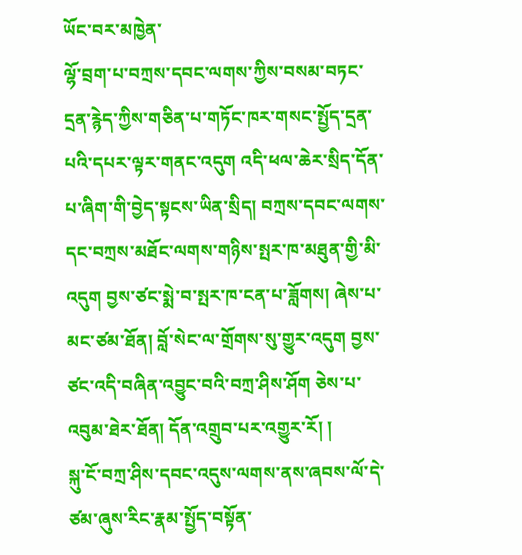ཡོང་བར་མཁྱེན་
ལྷོ་བྲག་པ་བཀྲས་དབང་ལགས་ཀྱིས་བསམ་བཏང་དྲན་རྙེད་ཀྱིས་གཅིན་པ་གཏོང་ཁར་གསང་སྤྱོད་དྲན་པའི་དཔར་ལྟར་གནང་འདུག འདི་ཕལ་ཆེར་སྲིད་དོན་པ་ཞིག་གི་བྱེད་སྟངས་ཡིན་སྲིད། བཀྲས་དབང་ལགས་དང་བཀྲས་མཐོང་ལགས་གཉིས་སྤར་ཁ་མཐུན་གྱི་མི་འདུག བྱས་ཙང་སྨེ་བ་སྤར་ཁ་ངན་པ་ཟློགས། ཞེས་པ་མང་ཙམ་ཐོན། བློ་སེང་ལ་གྲོགས་སུ་གྱུར་འདུག བྱས་ཙང་འདི་བཞིན་འབྱུང་བའི་བཀྲ་ཤིས་ཤོག ཅེས་པ་འབུམ་ཐེར་ཐོན། དོན་འགྲུབ་པར་འགྱུར་རོ། །
སྐུ་ངོ་བཀྲ་ཤིས་དབང་འདུས་ལགས་ནས་ཞབས་ལོ་དེ་ཙམ་ཞུས་རིང་རྣམ་སྤྱོད་བསྟོན་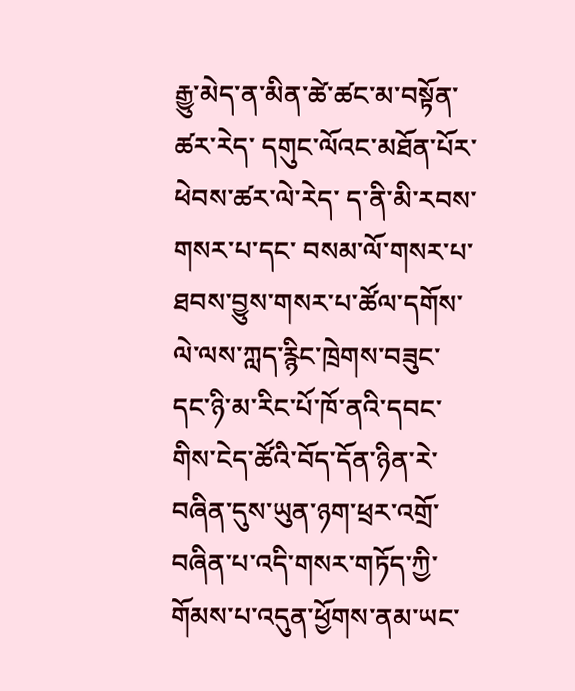རྒྱུ་མེད་ན་མིན་ཚེ་ཚང་མ་བསྟོན་ཚར་རེད་ དགུང་ལོའང་མཐོན་པོར་ཕེབས་ཚར་ལེ་རེད་ ད་ནི་མི་རབས་གསར་པ་དང་ བསམ་ལོ་གསར་པ་ ཐབས་བྱུས་གསར་པ་ཚོལ་དགོས་ལེ་ལས་ཀླད་རྙིང་ཁྲེགས་བཟུང་དང་ཉི་མ་རིང་པོ་ཁོ་ནའི་དབང་གིས་ངེད་ཚོའི་བོད་དོན་ཉིན་རེ་བཞིན་དུས་ཡུན་ཉག་ཕྲར་འགྲོ་བཞིན་པ་འདི་གསར་གཏོད་ཀྱི་གོམས་པ་འདུན་ཕྱོགས་ནམ་ཡང་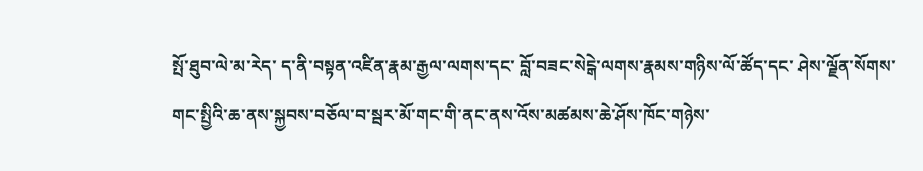སྤོ་ཐུབ་ལེ་མ་རེད་ ད་ནི་བསྟན་འཛིན་རྣམ་རྒྱལ་ལགས་དང་ བློ་བཟང་སེངྒེ་ལགས་རྣམས་གཉིས་ལོ་ཚོད་དང་ ཤེས་ལྗོན་སོགས་གང་སྤྱིའི་ཆ་ནས་སྐྱབས་བཅོལ་བ་སྦར་མོ་གང་གི་ནང་ནས་འོས་མཚམས་ཆེ་ཤོས་ཁོང་གཉེས་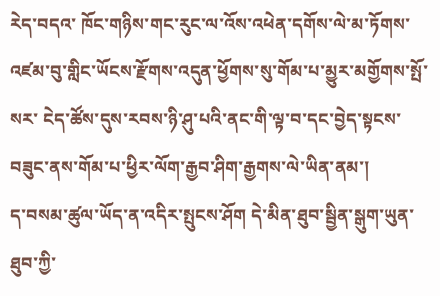རེད་བདའ་ ཁོང་གཉིས་གང་རུང་ལ་འོས་འཕེན་དགོས་ལེ་མ་ཏོགས་ འཛམ་བུ་གླིང་ཡོངས་རྫོགས་འདུན་ཕྱོགས་སུ་གོམ་པ་མྱུར་མགྱོགས་སྤོ་སར་ ངེད་ཚོས་དུས་རབས་ཉི་ཤུ་པའི་ནང་གི་ལྟ་བ་དང་བྱེད་སྟངས་བཟུང་ནས་གོམ་པ་ཕྱིར་ལོག་རྒྱབ་ཤིག་རྒྱགས་ལེ་ཡིན་ནམ་།
ད་བསམ་ཚུལ་ཡོད་ན་འདིར་སྤུངས་ཤོག དེ་མིན་ཐུབ་སྦྱིན་སྒུག་ཡུན་ཐུབ་ཀྱི་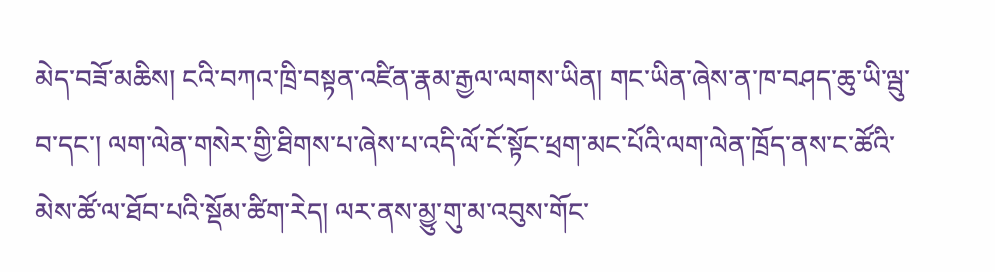མེད་བཟོ་མཆིས། ངའི་བཀའ་ཁྲི་བསྟན་འཛིན་རྣམ་རྒྱལ་ལགས་ཡིན། གང་ཡིན་ཞེས་ན་ཁ་བཤད་ཆུ་ཡི་ལྦུ་བ་དང་། ལག་ལེན་གསེར་གྱི་ཐིགས་པ་ཞེས་པ་འདི་ལོ་ངོ་སྟོང་ཕྲག་མང་པོའི་ལག་ལེན་ཁྲོད་ནས་ང་ཚོའི་མེས་ཚོ་ལ་ཐོབ་པའི་སྡོམ་ཚིག་རེད། ལར་ནས་མྱུ་གུ་མ་འབུས་གོང་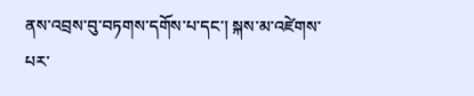ནས་འབྲས་བུ་བཏགས་དགོས་པ་དང་། སྐས་མ་འཛེགས་པར་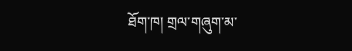ཐོག་ཁ། གྲལ་གཞུག་མ་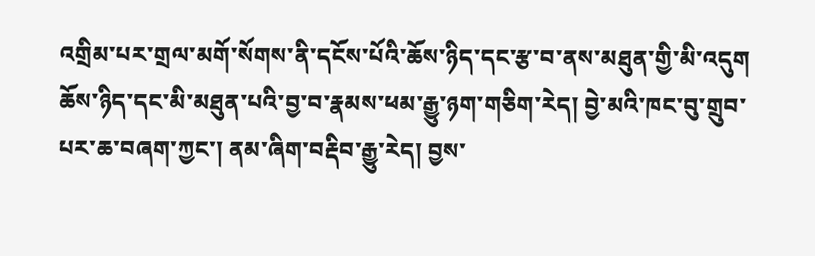འགྲིམ་པར་གྲལ་མགོ་སོགས་ནི་དངོས་པོའི་ཆོས་ཉིད་དང་རྩ་བ་ནས་མཐུན་གྱི་མི་འདུག ཆོས་ཉིད་དང་མི་མཐུན་པའི་བྱ་བ་རྣམས་ཕམ་རྒྱུ་ཉག་གཅིག་རེད། བྱེ་མའི་ཁང་བུ་གྲུབ་པར་ཆ་བཞག་ཀྱང་། ནམ་ཞིག་བརྡིབ་རྒྱུ་རེད། བྱས་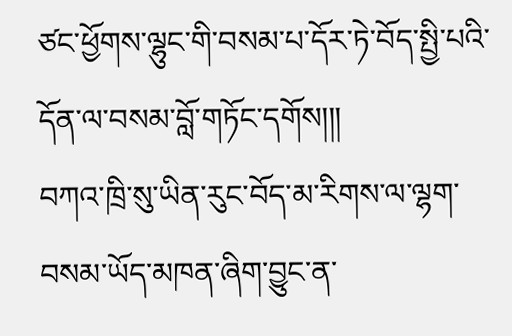ཙང་ཕྱོགས་ལྷུང་གི་བསམ་པ་དོར་ཏེ་བོད་སྤྱི་པའི་དོན་ལ་བསམ་བློ་གཏོང་དགོས།།།
བཀའ་ཁྲི་སུ་ཡིན་རུང་བོད་མ་རིགས་ལ་ལྷག་བསམ་ཡོད་མཁན་ཞིག་བྱུང་ན་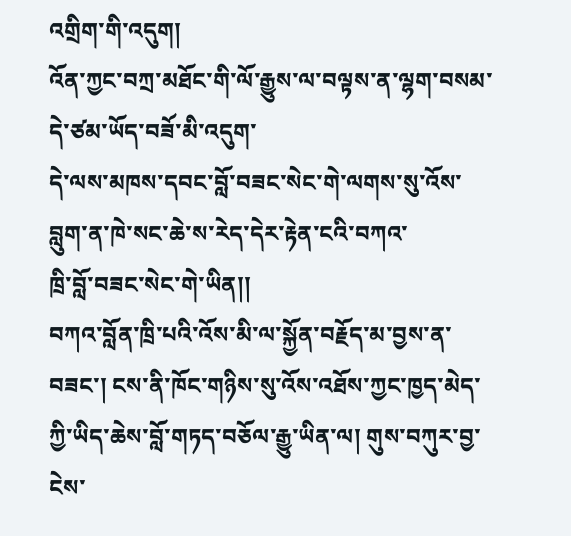འགྲིག་གི་འདུག།
འོན་ཀྱང་བཀྲ་མཐོང་གི་ལོ་རྒྱུས་ལ་བལྟས་ན་ལྷག་བསམ་དེ་ཙམ་ཡོད་བཟོ་མི་འདུག་
དེ་ལས་མཁས་དབང་བློ་བཟང་སེང་གེ་ལགས་སུ་འོས་བླུག་ན་ཁེ་སང་ཆེ་ས་རེད་དེར་རྟེན་ངའི་བཀའ་
ཁྲི་བློ་བཟང་སེང་གེ་ཡིན།།
བཀའ་བློན་ཁྲི་པའི་འོས་མི་ལ་སྐྱོན་བརྗོད་མ་བྱས་ན་བཟང་། ངས་ནི་ཁོང་གཉིས་སུ་འོས་འཐོས་ཀྱང་ཁྱད་མེད་ཀྱི་ཡིད་ཆེས་བློ་གཏད་བཅོལ་རྒྱུ་ཡིན་ལ། གུས་བཀུར་བྱ་ངེས་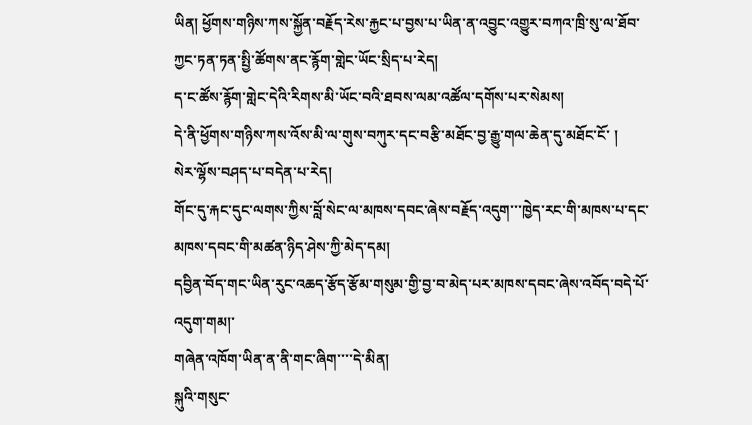ཡིན། ཕྱོགས་གཉིས་ཀས་སྐྱོན་བརྗོད་རེས་རྐྱང་པ་བྱས་པ་ཡིན་ན་འབྱུང་འགྱུར་བཀའ་ཁྲི་སུ་ལ་ཐོབ་ཀྱང་ཏན་ཏན་སྤྱི་ཚོགས་ནང་རྙོག་གླེང་ཡོང་སྲིད་པ་རེད།
ད་ང་ཚོས་རྙོག་གླེང་དེའི་རིགས་མི་ཡོང་བའི་ཐབས་ལམ་འཚོལ་དགོས་པར་སེམས།
དེ་ནི་ཕྱོགས་གཉིས་ཀས་འོས་མི་ལ་གུས་བཀུར་དང་བརྩི་མཐོང་བྱ་རྒྱུ་གལ་ཆེན་དུ་མཐོང་ངོ་ །
སེར་ལྷོས་བཤད་པ་བདེན་པ་རེད།
གོང་དུ་རྐང་དུང་ལགས་ཀྱིས་བློ་སེང་ལ་མཁས་དབང་ཞེས་བརྗོད་འདུག་་་ཁྱེད་རང་གི་མཁས་པ་དང་མཁས་དབང་གི་མཚན་ཉིད་ཤེས་ཀྱི་མེད་དམ།
དབྱིན་བོད་གང་ཡིན་རུང་འཆད་རྩོད་རྩོམ་གསུམ་གྱི་བྱ་བ་མེད་པར་མཁས་དབང་ཞེས་འབོད་བདེ་པོ་འདུག་གམ།་
གཞེན་འཁོག་ཡིན་ན་ནི་གང་ཞིག་་་་དེ་མིན།
སྐུའི་གསུང་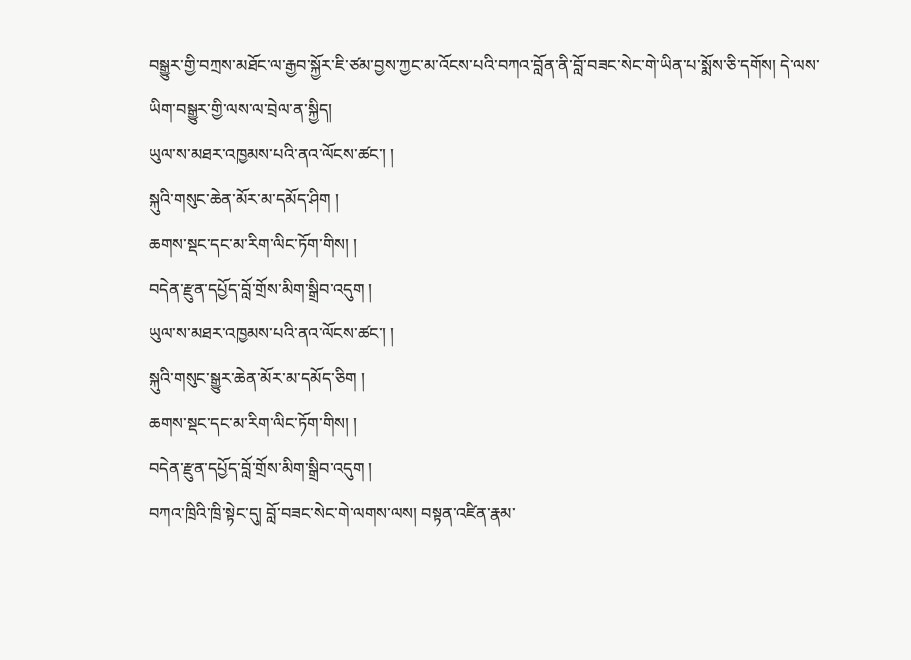བསྒྱུར་གྱི་བཀྲས་མཐོང་ལ་རྒྱབ་སྐྱོར་ཇི་ཙམ་བྱས་ཀྱང་མ་འོངས་པའི་བཀའ་བློན་ནི་བློ་བཟང་སེང་གེ་ཡིན་པ་སྨོས་ཅི་དགོས། དེ་ལས་ཡིག་བསྒྱུར་གྱི་ལས་ལ་བྲེལ་ན་སྐྱིད།
ཡུལ་ས་མཐར་འཁྱམས་པའི་ནའ་ལོངས་ཚང་། །
སྐུའི་གསུང་ཆེན་མོར་མ་དམོད་ཤིག །
ཆགས་སྡང་དང་མ་རིག་ལིང་ཏོག་གིས། །
བདེན་རྫུན་དཔྱོད་བློ་གྲོས་མིག་སྒྲིབ་འདུག །
ཡུལ་ས་མཐར་འཁྱམས་པའི་ནའ་ལོངས་ཚང་། །
སྐུའི་གསུང་སྒྱུར་ཆེན་མོར་མ་དམོད་ཅིག །
ཆགས་སྡང་དང་མ་རིག་ལིང་ཏོག་གིས། །
བདེན་རྫུན་དཔྱོད་བློ་གྲོས་མིག་སྒྲིབ་འདུག །
བཀའ་ཁྲིའི་ཁྲི་སྟེང་དུ། བློ་བཟང་སེང་གེ་ལགས་ལས། བསྟན་འཛིན་རྣམ་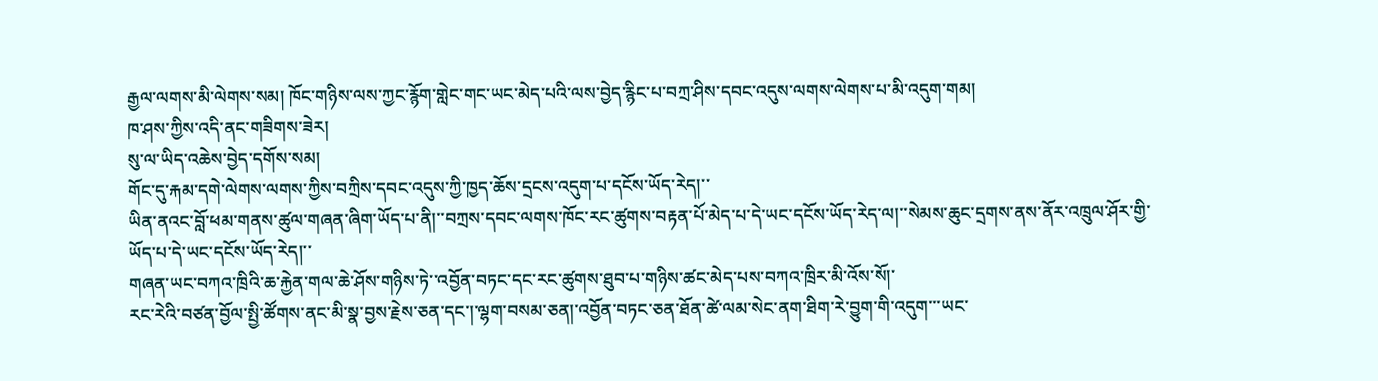རྒྱལ་ལགས་མི་ལེགས་སམ། ཁོང་གཉིས་ལས་ཀྱང་རྙོག་གླེང་གང་ཡང་མེད་པའི་ལས་བྱེད་རྙིང་པ་བཀྲ་ཤིས་དབང་འདུས་ལགས་ལེགས་པ་མི་འདུག་གམ།
ཁ་ཤས་ཀྱིས་འདི་ནང་གཟིགས་ཟེར།
སུ་ལ་ཡིད་འཆེས་བྱེད་དགོས་སམ།
གོང་དུ་རྐམ་དགེ་ལེགས་ལགས་ཀྱིས་བཀྲིས་དབང་འདུས་ཀྱི་ཁྱད་ཆོས་དྲངས་འདུག་པ་དངོས་ཡོད་རེད།་་
ཡིན་ནའང་བློ་ཕམ་གནས་ཚུལ་གཞན་ཞིག་ཡོད་པ་ནི།་་བཀྲས་དབང་ལགས་ཁོང་རང་ཚུགས་བརྟན་པོ་མེད་པ་དེ་ཡང་དངོས་ཡོད་རེད་ལ།་་སེམས་ཆུང་དྲགས་ནས་ནོར་འཁྲུལ་ཤོར་གྱི་ཡོད་པ་དེ་ཡང་དངོས་ཡོད་རེད།་་
གཞན་ཡང་བཀའ་ཁྲིའི་ཆ་རྐྱེན་གལ་ཆེ་ཤོས་གཉིས་ཏེ་་འབྱོན་བཏང་དང་རང་ཚུགས་ཐུབ་པ་གཉིས་ཚང་མེད་པས་བཀའ་ཁྲིར་མི་འོས་སོ།་
རང་རེའི་བཙན་བྱོལ་སྤྱི་ཚོགས་ནང་མི་སྣ་བྱས་རྗེས་ཅན་དང་།་ལྷག་བསམ་ཅན།་འབྱོན་བཏང་ཅན་ཐོན་ཚེ་ལམ་སེང་ནག་ཐིག་རེ་བྱུག་གི་འདུག་་་ཡང་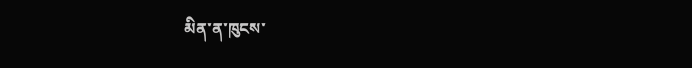མིན་ན་ཁུངས་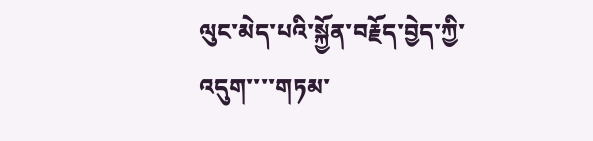ལུང་མེད་པའི་སྐྱོན་བརྗོད་བྱེད་ཀྱི་འདུག་་་་གཏམ་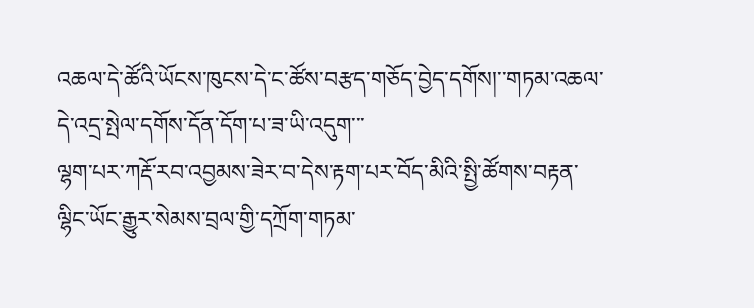འཆལ་དེ་ཚོའི་ཡོངས་ཁུངས་དེ་ང་ཚོས་བརྩད་གཅོད་བྱེད་དགོས།་་གཏམ་འཆལ་དེ་འདྲ་སྤེལ་དགོས་དོན་དོག་པ་ཟ་ཡི་འདུག་་་
ལྷག་པར་ཀརྡོ་རབ་འབྱམས་ཟེར་བ་དེས་རྟག་པར་བོད་མིའི་སྤྱི་ཚོགས་བརྟན་ལྷིང་ཡོང་རྒྱུར་སེམས་བྲལ་གྱི་དཀྲོག་གཏམ་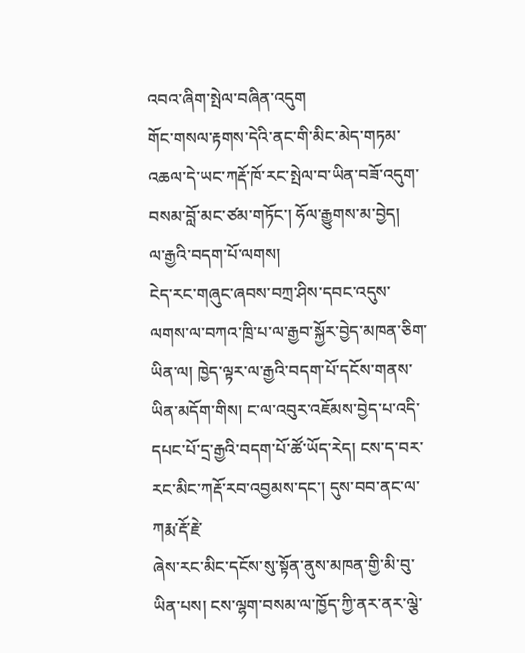འབའ་ཞིག་སྤེལ་བཞིན་འདུག
གོང་གསལ་རྟགས་དེའི་ནང་གི་མིང་མེད་གཏམ་འཆལ་དེ་ཡང་ཀརྡོ་ཁོ་རང་སྤེལ་བ་ཡིན་བཟོ་འདུག་
བསམ་བློ་མང་ཙམ་གཏོང་། ཧོལ་རྒྱུགས་མ་བྱེད།
ལ་རྒྱའི་བདག་པོ་ལགས།
ངེད་རང་གཞུང་ཞབས་བཀྲ་ཤིས་དབང་འདུས་ལགས་ལ་བཀའ་ཁྲི་པ་ལ་རྒྱབ་སྐྱོར་བྱེད་མཁན་ཅིག་ཡིན་ལ། ཁྱེད་ལྟར་ལ་རྒྱའི་བདག་པོ་དངོས་གནས་ཡིན་མདོག་གིས། ང་ལ་འབུར་འཇོམས་བྱེད་པ་འདི་དཔང་པོ་དྲ་རྒྱའི་བདག་པོ་ཚོ་ཡོད་རེད། ངས་ད་བར་རང་མིང་ཀརྡོ་རབ་འབྱམས་དང་། དུས་བབ་ནང་ལ་ཀརྨ་རྡོ་རྗེ་
ཞེས་རང་མིང་དངོས་སུ་སྟོན་ནུས་མཁན་གྱི་མི་བུ་ཡིན་པས། ངས་ལྷག་བསམ་ལ་ཁྱོད་ཀྱི་ནར་ནར་ལྕེ་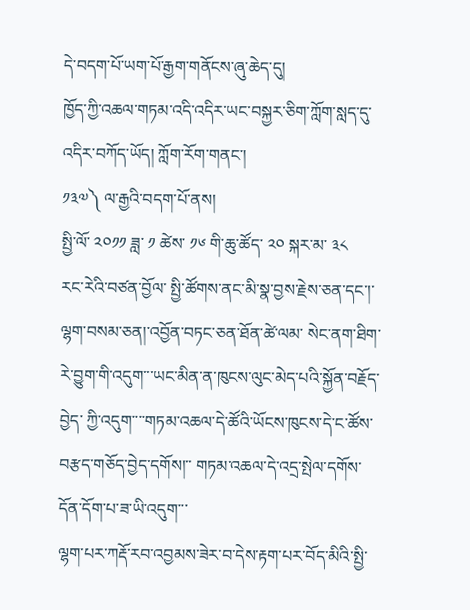དེ་བདག་པོ་ཡག་པོ་རྒྱག་གནོངས་ཞུ་ཆེད་དུ།
ཁྱོད་ཀྱི་འཆལ་གཏམ་འདི་འདིར་ཡང་བསྐྱར་ཅིག་ཀློག་སླད་དུ་འདིར་བཀོད་ཡོད། ཀློག་རོག་གནང་།
༡༣༧༽ ལ་རྒྱའི་བདག་པོ་ནས།
སྤྱི་ལོ་ ༢༠༡༡ ཟླ་ ༡ ཚེས་ ༡༦ གི་ཆུ་ཚོད་ ༢༠ སྐར་མ་ ༣༨
རང་རེའི་བཙན་བྱོལ་ སྤྱི་ཚོགས་ནང་མི་སྣ་བྱས་རྗེས་ཅན་དང་།་ལྷག་བསམ་ཅན།་འབྱོན་བཏང་ཅན་ཐོན་ཚེ་ལམ་ སེང་ནག་ཐིག་རེ་བྱུག་གི་འདུག་་་ཡང་མིན་ན་ཁུངས་ལུང་མེད་པའི་སྐྱོན་བརྗོད་བྱེད་ ཀྱི་འདུག་་་་གཏམ་འཆལ་དེ་ཚོའི་ཡོངས་ཁུངས་དེ་ང་ཚོས་བརྩད་གཅོད་བྱེད་དགོས།་་ གཏམ་འཆལ་དེ་འདྲ་སྤེལ་དགོས་དོན་དོག་པ་ཟ་ཡི་འདུག་་་
ལྷག་པར་ཀརྡོ་རབ་འབྱམས་ཟེར་བ་དེས་རྟག་པར་བོད་མིའི་སྤྱི་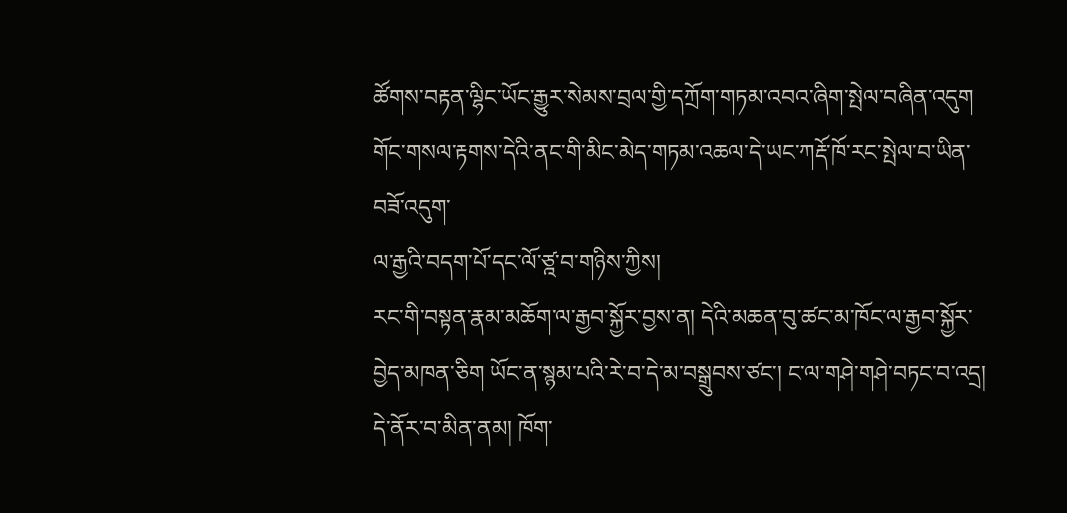ཚོགས་བརྟན་ལྷིང་ཡོང་རྒྱུར་སེམས་བྲལ་གྱི་དཀྲོག་གཏམ་འབའ་ཞིག་སྤེལ་བཞིན་འདུག
གོང་གསལ་རྟགས་དེའི་ནང་གི་མིང་མེད་གཏམ་འཆལ་དེ་ཡང་ཀརྡོ་ཁོ་རང་སྤེལ་བ་ཡིན་བཟོ་འདུག་
ལ་རྒྱའི་བདག་པོ་དང་ལོ་ཙྰ་བ་གཉིས་ཀྱིས།
རང་གི་བསྟན་རྣམ་མཆོག་ལ་རྒྱབ་སྐྱོར་བྱས་ན། དེའི་མཆན་བུ་ཚང་མ་ཁོང་ལ་རྒྱབ་སྐྱོར་བྱེད་མཁན་ཅིག ཡོང་ན་སྙམ་པའི་རེ་བ་དེ་མ་བསྒྲུབས་ཙང་། ང་ལ་གཤེ་གཤེ་བཏང་བ་འདྲ། དེ་ནོར་བ་མིན་ནམ། ཁོག་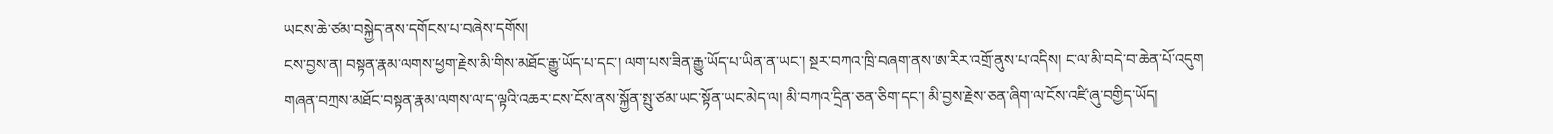ཡངས་ཆེ་ཙམ་བསྐྱེད་ནས་དགོངས་པ་བཞེས་དགོས།
ངས་བྱས་ན། བསྟན་རྣམ་ལགས་ཕྱག་རྗེས་མི་གིས་མཐོང་རྒྱུ་ཡོད་པ་དང་། ལག་པས་ཟིན་རྒྱུ་ཡོད་པ་ཡིན་ན་ཡང་། སྔར་བཀའ་ཁྲི་བཞག་ནས་ཨ་རིར་འགྲོ་ནུས་པ་འདིས། ང་ལ་མི་བདེ་བ་ཆེན་པོ་འདུག
གཞན་བཀྲས་མཐོང་བསྟན་རྣམ་ལགས་ལ་ད་ལྟའི་འཆར་ངས་ངོས་ནས་སྐྱོན་སྤུ་ཙམ་ཡང་སྟོན་ཡང་མེད་ལ། མི་བཀའ་དྲིན་ཅན་ཅིག་དང་། མི་བྱས་རྗེས་ཅན་ཞིག་ལ་ངོས་འཛི་ཞུ་བགྱིད་ཡོད།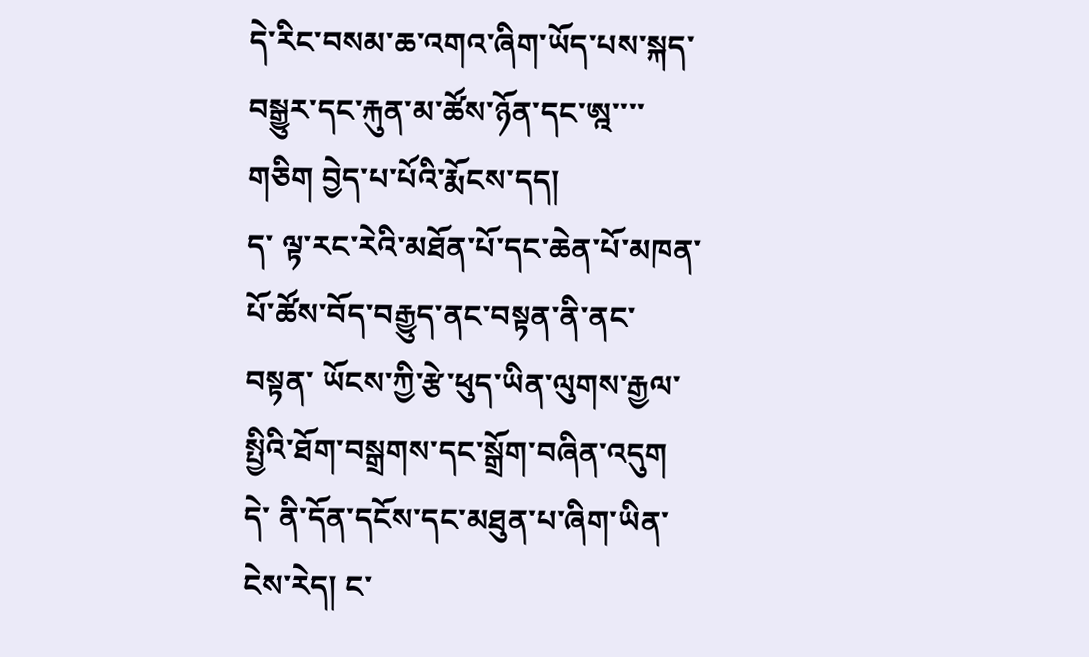དེ་རིང་བསམ་ཆ་འགའ་ཞིག་ཡོད་པས་སྐད་བསྒྱུར་དང་རྐུན་མ་ཚོས་ཉོན་དང་ཨྰ་་་་
གཅིག བྱེད་པ་པོའི་རྨོངས་དད།
ད་ ལྟ་རང་རེའི་མཐོན་པོ་དང་ཆེན་པོ་མཁན་པོ་ཚོས་བོད་བརྒྱུད་ནང་བསྟན་ནི་ནང་བསྟན་ ཡོངས་ཀྱི་རྩེ་ཕུད་ཡིན་ལུགས་རྒྱལ་སྤྱིའི་ཐོག་བསྒྲགས་དང་སྒྲོག་བཞིན་འདུག དེ་ ནི་དོན་དངོས་དང་མཐུན་པ་ཞིག་ཡིན་ངེས་རེད། ང་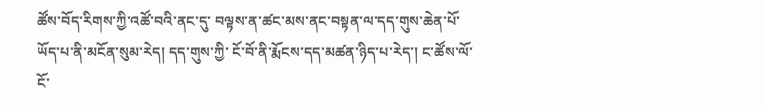ཚོས་བོད་རིགས་ཀྱི་འཚོ་བའི་ནང་དུ་ བལྟས་ན་ཚང་མས་ནང་བསྟན་ལ་དད་གུས་ཆེན་པོ་ཡོད་པ་ནི་མངོན་སུམ་རེད། དད་གུས་ཀྱི་ ངོ་བོ་ནི་རྨོངས་དད་མཚན་ཉིད་པ་རེད་། ང་ཚོས་ལོ་ངོ་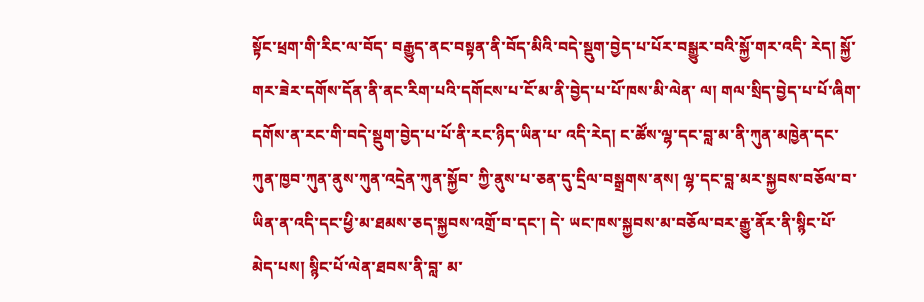སྟོང་ཕྲག་གི་རིང་ལ་བོད་ བརྒྱུད་ནང་བསྟན་ནི་བོད་མིའི་བདེ་སྡུག་བྱེད་པ་པོར་བསྒྱུར་བའི་སྐྱོ་གར་འདི་ རེད། སྐྱོ་གར་ཟེར་དགོས་དོན་ནི་ནང་རིག་པའི་དགོངས་པ་ངོ་མ་ནི་བྱེད་པ་པོ་ཁས་མི་ལེན་ ལ། གལ་སྲིད་བྱེད་པ་པོ་ཞིག་དགོས་ན་རང་གི་བདེ་སྡུག་བྱེད་པ་པོ་ནི་རང་ཉིད་ཡིན་པ་ འདི་རེད། ང་ཚོས་ལྷ་དང་བླ་མ་ནི་ཀུན་མཁྱེན་དང་ཀུན་ཁྱབ་ཀུན་ནུས་ཀུན་འདྲེན་ཀུན་སྐྱོབ་ ཀྱི་ནུས་པ་ཅན་དུ་དྲིལ་བསྒྲགས་ནས། ལྷ་དང་བླ་མར་སྐྱབས་བཅོལ་བ་ཡིན་ན་འདི་དང་ཕྱི་མ་ཐམས་ཅད་སྐྱབས་འགྲོ་བ་དང་། དེ་ ཡང་ཁས་སྐྱབས་མ་བཅོལ་བར་རྒྱུ་ནོར་ནི་སྙིང་པོ་མེད་པས། སྙིང་པོ་ལེན་ཐབས་ནི་བླ་ མ་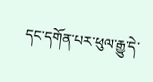དང་དགོན་པར་ཕུལ་རྒྱུ་དེ་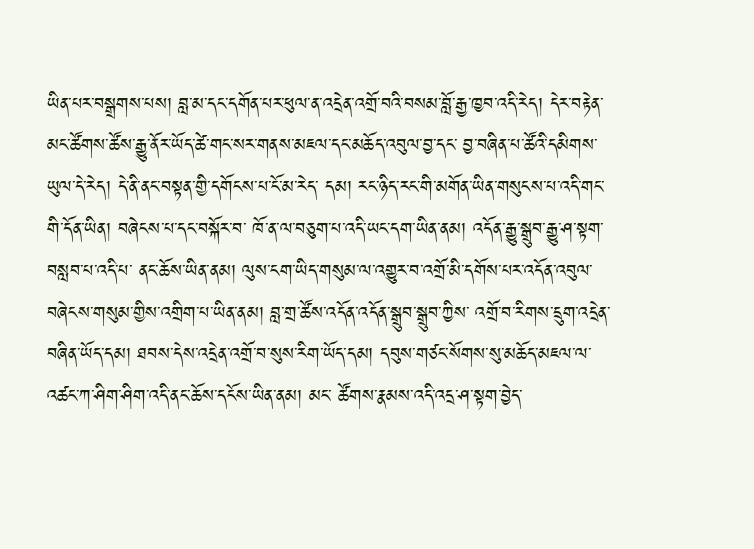ཡིན་པར་བསྒྲགས་པས། བླ་མ་དང་དགོན་པར་ཕུལ་ན་འདྲེན་འགྲོ་བའི་བསམ་བློ་རྒྱ་ཁྱབ་འདི་རེད། དེར་བརྟེན་མང་ཚོགས་ཚོས་རྒྱུ་ནོར་ཡོད་ཚེ་གང་སར་གནས་མཇལ་དང་མཆོད་འབུལ་བྱ་དང་ བྱ་བཞིན་པ་ཚོའི་དམིགས་ཡུལ་དེ་རེད། དེ་ནི་ནང་བསྟན་གྱི་དགོངས་པ་ངོ་མ་རེད་ དམ། རང་ཉིད་རང་གི་མགོན་ཡིན་གསུངས་པ་འདི་གང་གི་དོན་ཡིན། བཞེངས་པ་དང་བསྐོར་བ་ ཁོ་ན་ལ་བཅུག་པ་འདི་ཡང་དག་ཡིན་ནམ། འདོན་རྒྱུ་སྒྲུབ་རྒྱུ་ཤ་སྟག་བསླབ་པ་འདི་པ་ ནང་ཆོས་ཡིན་ནམ། ལུས་ངག་ཡིད་གསུམ་ལ་འགྱུར་བ་འགྲོ་མི་དགོས་པར་འདོན་འབུལ་ བཞེངས་གསུམ་གྱིས་འགྲིག་པ་ཡིན་ནམ། བླ་གྲ་ཚོས་འདོན་འདོན་སྒྲུབ་སྒྲུབ་ཀྱིས་ འགྲོ་བ་རིགས་དྲུག་འདྲེན་བཞིན་ཡོད་དམ། ཐབས་དེས་འདྲེན་འགྲོ་བ་སུས་རིག་ཡོད་དམ། དབུས་གཙང་སོགས་སུ་མཆོད་མཇལ་ལ་འཚང་ཀ་ཤིག་ཤིག་འདི་ནང་ཆོས་དངོས་ཡིན་ནམ། མང་ ཚོགས་རྣམས་འདི་འདྲ་ཤ་སྟག་བྱེད་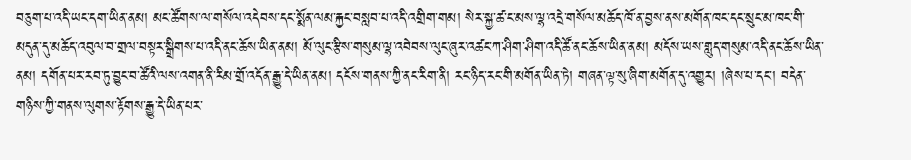བཅུག་པ་འདི་ཡང་དག་ཡིན་ནམ། མང་ཚོགས་ལ་གསོལ་འདེབས་དང་སྨོན་ལམ་རྐྱང་བསླབ་པ་འདི་འགྲིག་གམ། སེར་སྐྱ་ཚ་ང་མས་ལྷ་འདྲེ་གསོལ་མཆོད་ཁོ་ན་བྱས་ནས་མགོན་ཁང་དང་སྲུང་མ་ཁང་གི་ མདུན་དུ་མཆོད་འབུལ་བ་གྲལ་བསྟར་སྒྲིགས་པ་འདི་ནང་ཆོས་ཡིན་ནམ། མོ་ལུང་རྩིས་གསུམ་ལྷ་འབེབས་ལུང་ཞུར་འཚང་ཀ་ཤིག་ཤིག་འདི་ཚོ་ནང་ཆོས་ཡིན་ནམ། མདོས་ཡས་གླུད་གསུམ་འདི་ནང་ཆོས་ཡིན་ནམ། དགོན་པར་རབ་ཏུ་བྱུང་བ་ཚོའི་ལས་འགན་ནི་རིམ་གྲོ་འདོན་རྒྱུ་དེ་ཡིན་ནམ། དངོས་གནས་ཀྱི་ནང་རིག་ནི། རང་ཉིད་རང་གི་མགོན་ཡིན་ཏེ། གཞན་ལྟ་སུ་ཞིག་མགོན་དུ་འགྱུར། །ཞེས་པ་དང་། བདེན་གཉིས་ཀྱི་གནས་ལུགས་རྟོགས་རྒྱུ་དེ་ཡིན་པར་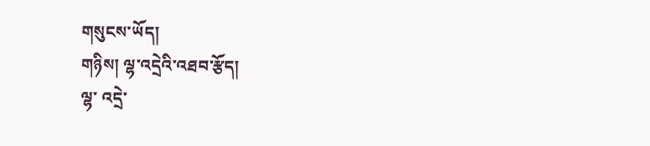གསུངས་ཡོད།
གཉིས། ལྷ་འདྲེའི་འཐབ་རྩོད།
ལྷ་ འདྲེ་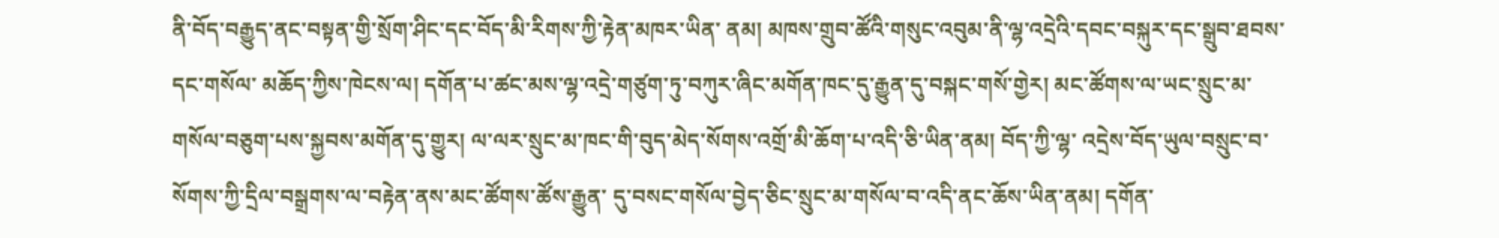ནི་བོད་བརྒྱུད་ནང་བསྟན་གྱི་སྲོག་ཤིང་དང་བོད་མི་རིགས་ཀྱི་རྟེན་མཁར་ཡིན་ ནམ། མཁས་གྲུབ་ཚོའི་གསུང་འབུམ་ནི་ལྷ་འདྲེའི་དབང་བསྐུར་དང་སྒྲུབ་ཐབས་དང་གསོལ་ མཆོད་ཀྱིས་ཁེངས་ལ། དགོན་པ་ཚང་མས་ལྷ་འདྲེ་གཙུག་ཏུ་བཀུར་ཞིང་མགོན་ཁང་དུ་རྒྱུན་དུ་བསྐང་གསོ་གྱེར། མང་ཚོགས་ལ་ཡང་སྲུང་མ་གསོལ་བཅུག་པས་སྐྱབས་མགོན་དུ་གྱུར། ལ་ལར་སྲུང་མ་ཁང་གི་བུད་མེད་སོགས་འགྲོ་མི་ཆོག་པ་འདི་ཅི་ཡིན་ནམ། བོད་ཀྱི་ལྷ་ འདྲེས་བོད་ཡུལ་བསྲུང་བ་སོགས་ཀྱི་དྲིལ་བསྒྲགས་ལ་བརྟེན་ནས་མང་ཚོགས་ཚོས་རྒྱུན་ དུ་བསང་གསོལ་བྱེད་ཅིང་སྲུང་མ་གསོལ་བ་འདི་ནང་ཆོས་ཡིན་ནམ། དགོན་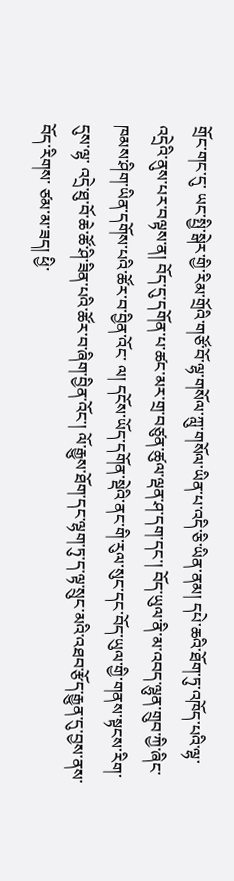གྲོང་གང་དུ་ ཡང་སྤྱི་སྒེར་གྱི་རིམ་གྲོའི་གཙོ་བོ་ལྷ་གསོལ་ཀླུ་གསོལ་ཡིན་པ་འདི་ཅི་ཡིན་ནམ། དཔེ་ཆའི་ཐོག་ཏུ་འཁོད་པའི་ལྷ་འདྲེའི་ནུས་པར་བལྟས་ན། བོད་དུ་དགོན་པ་ཚང་མར་གྲ་བཙུན་ཚུལ་ལྡན་ཤ་དག་དང་། བོད་ཡུལ་ནི་མ་འབད་ལྷུན་གྲུབ་ཀྱི་ཞིང་ཁམས་ཤིག་ཡིན་དགོས་པའི་ཚོར་བ་བྱིན་འོང་ ལ། དངོས་ཡོད་དགོན་སྡེའི་ནང་གི་རུལ་སུང་དང་བོད་ཡུལ་གྱི་གནས་སྟངས་རིག་དུས་ལྷ་ འདྲེ་ཐུ་བོ་ཆེ་ཚོ་ཤི་ཟིན་པའི་ཚོར་བ་ཞིག་བྱིན་འོང་། ལོ་རྒྱུས་ཐོག་དང་ལྷག་ཏུ་ད་ལྟ་སྲུང་མའི་འཐབ་རྩོད་རྒྱུན་དུ་བྱས་ནས་བོད་རིགས་ ཙམ་མ་ཟད། ཕྱི་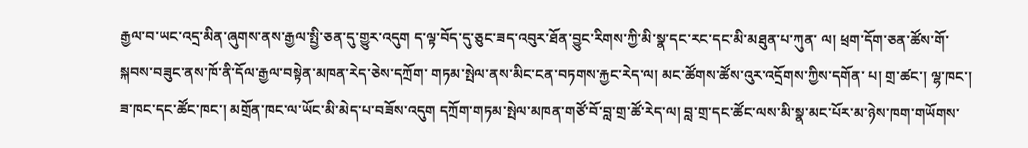རྒྱལ་བ་ཡང་འདྲ་མིན་ཞུགས་ནས་རྒྱལ་སྤྱི་ཅན་དུ་གྱུར་འདུག ད་ལྟ་བོད་དུ་ཅུང་ཟད་འབུར་ཐོན་བྱུང་རིགས་ཀྱི་མི་སྣ་དང་རང་དང་མི་མཐུན་པ་ཀུན་ ལ། ཕྲག་དོག་ཅན་ཚོས་གོ་སྐབས་བཟུང་ནས་ཁོ་ནི་དོལ་རྒྱལ་བསྟེན་མཁན་རེད་ཅེས་དཀྲོག་ གཏམ་སྤེལ་ནས་མིང་ངན་བཏགས་རྐྱང་རེད་ལ། མང་ཚོགས་ཚོས་འུར་འདྲོགས་ཀྱིས་དགོན་ པ། གྲ་ཚང་། ལྷ་ཁང་། ཟ་ཁང་དང་ཚོང་ཁང་། མགྲོན་ཁང་ལ་ཡོང་མི་མེད་པ་བཟོས་འདུག དཀྲོག་གཏམ་སྤེལ་མཁན་གཙོ་བོ་བླ་གྲ་ཚོ་རེད་ལ། བླ་གྲ་དང་ཚོང་ལས་མི་སྣ་མང་པོར་མ་ཉེས་ཁག་གཡོགས་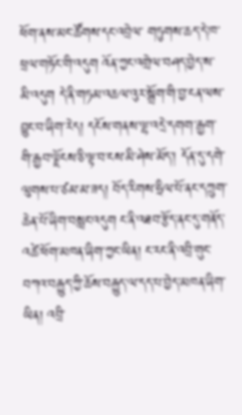ཕོག་ནས་མང་ཚོགས་དང་འབྲེལ་ གཏུགས་ཆད་དེ་ཁ་ཕྲལ་གཏོང་གི་འདུག འོན་ཀྱང་འགྲེལ་བཤད་བྱེད་ས་མི་འདུག དེ་ནི་གཏམ་འཆལ་འུར་སྒྲོག་གི་བྱ་ངན་ལས་བྱུང་བ་ཞིག་རེད། དངོས་གནས་ལྷ་འདྲེ་དགག་རྒྱག་གི་རྒྱབ་ལྗོངས་ཅི་ལྟ་བ་ངས་མི་ཤེས་མོད་། དོན་དུ་དགེ་ལུགས་པ་ཙམ་མ་ཟད། བོད་རིགས་ཧྲིལ་པོ་ནང་དཀྲུག་ཆེན་པོ་ཞིག་བསླང་འདུག ང་ནི་འཐབ་རྩོད་ནང་དུ་གནོད་འཚེ་ཕོག་མཁན་ཞིག་ཀྱང་ཡིན། ང་རང་ནི་འབྲི་གུང་བཀའ་བརྒྱུད་ཀྱི་ཆོས་བརྒྱུད་ལ་དད་པ་བྱེད་མཁན་ཞིག་ཡིན། འབྲི་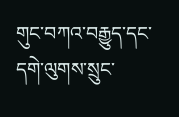གུང་བཀའ་བརྒྱུད་དང་དགེ་ལུགས་སྲུང་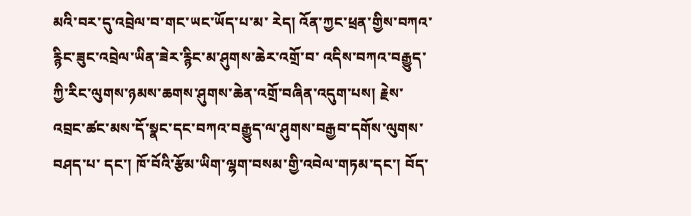མའི་བར་དུ་འབྲེལ་བ་གང་ཡང་ཡོད་པ་མ་ རེད། འོན་ཀྱང་ཕྲན་གྱིས་བཀའ་རྙིང་ཟུང་འབྲེལ་ཡིན་ཟེར་རྙིང་མ་ཤུགས་ཆེར་འགྲོ་བ་ འདིས་བཀའ་བརྒྱུད་ཀྱི་རིང་ལུགས་ཉམས་ཆགས་ཤུགས་ཆེན་འགྲོ་བཞིན་འདུག་པས། རྗེས་འབྲང་ཚང་མས་དོ་སྣང་དང་བཀའ་བརྒྱུད་ལ་ཤུགས་བརྒྱབ་དགོས་ལུགས་བཤད་པ་ དང་། ཁོ་བོའི་རྩོམ་ཡིག་ལྷག་བསམ་གྱི་འབེལ་གཏམ་དང་། བོད་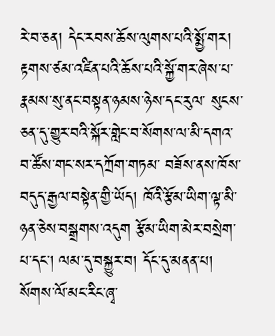རེ་བ་ཅན། དེང་རབས་ཆོས་ལུགས་པའི་སྨྱོ་གར། རྟགས་ཙམ་འཛིན་པའི་ཆོས་པའི་སྐྱོ་གར་ཞེས་པ་རྣམས་སུ་ནང་བསྟན་ཉམས་ཉེས་དང་རུལ་ སུངས་ཅན་དུ་གྱུར་བའི་སྐོར་གླེང་བ་སོགས་ལ་མི་དགའ་བ་ཚོས་གང་སར་དཀྲོག་གཏམ་ བཟོས་ནས་ཁོས་བདུད་རྒྱལ་བསྟེན་གྱི་ཡོད། ཁོའི་རྩོམ་ཡིག་ལྟ་མི་ཉན་ཅེས་བསྒྲགས་འདུག རྩོམ་ཡིག་མེར་བསྲེག་པ་དང་། ལམ་དུ་བསྐྱུར་བ། དོང་དུ་མནན་པ། སོགས་ལོ་མང་རིང་ཞྭ་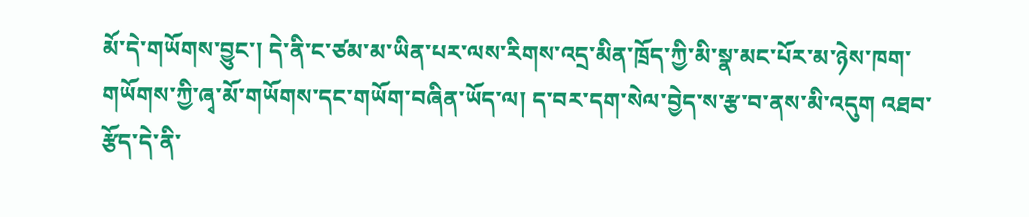མོ་དེ་གཡོགས་བྱུང་། དེ་ནི་ང་ཙམ་མ་ཡིན་པར་ལས་རིགས་འདྲ་མིན་ཁྲོད་ཀྱི་མི་སྣ་མང་པོར་མ་ཉེས་ཁག་ གཡོགས་ཀྱི་ཞྭ་མོ་གཡོགས་དང་གཡོག་བཞིན་ཡོད་ལ། ད་བར་དག་སེལ་བྱེད་ས་རྩ་བ་ནས་མི་འདུག འཐབ་རྩོད་དེ་ནི་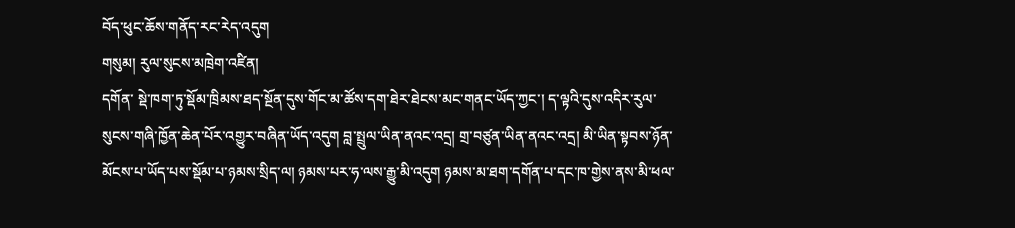བོད་ཕུང་ཆོས་གནོད་རང་རེད་འདུག
གསུམ། རུལ་སུངས་མཁྲེག་འཛིན།
དགོན་ སྡེ་ཁག་ཏུ་སྡོམ་ཁྲིམས་ཐད་སྔོན་དུས་གོང་མ་ཚོས་དག་ཐེར་ཐེངས་མང་གནང་ཡོད་ཀྱང་། ད་ལྟའི་དུས་འདིར་རུལ་སུངས་གཞི་ཁྱོན་ཆེན་པོར་འགྱུར་བཞིན་ཡོད་འདུག བླ་སྤྲུལ་ཡིན་ནའང་འདྲ། གྲ་བཙུན་ཡིན་ནའང་འདྲ། མི་ཡིན་སྟབས་ཉོན་མོངས་པ་ཡོད་པས་སྡོམ་པ་ཉམས་སྲིད་ལ། ཉམས་པར་ཧ་ལས་རྒྱུ་མི་འདུག ཉམས་མ་ཐག་དགོན་པ་དང་ཁ་གྱེས་ནས་མི་ཕལ་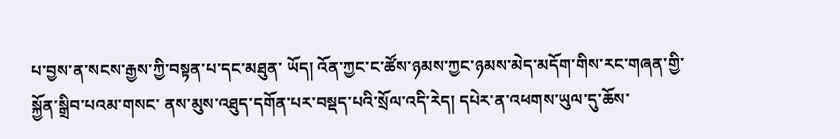པ་བྱས་ན་སངས་རྒྱས་ཀྱི་བསྟན་པ་དང་མཐུན་ ཡོད། འོན་ཀྱང་ང་ཚོས་ཉམས་ཀྱང་ཉམས་མེད་མདོག་གིས་རང་གཞན་གྱི་སྐྱོན་སྒྲིབ་པའམ་གསང་ ནས་མུས་འཐུད་དགོན་པར་བསྡད་པའི་སྲོལ་འདི་རེད། དཔེར་ན་འཕགས་ཡུལ་དུ་ཆོས་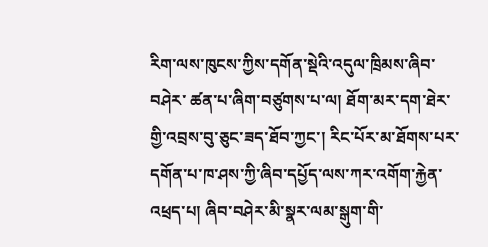རིག་ལས་ཁུངས་ཀྱིས་དགོན་སྡེའི་འདུལ་ཁྲིམས་ཞིབ་བཤེར་ ཚན་པ་ཞིག་བཙུགས་པ་ལ། ཐོག་མར་དག་ཐེར་གྱི་འབྲས་བུ་ཅུང་ཟད་ཐོབ་ཀྱང་། རིང་པོར་མ་ཐོགས་པར་དགོན་པ་ཁ་ཤས་ཀྱི་ཞིབ་དཔྱོད་ལས་ཀར་འགོག་རྐྱེན་འཕྲད་པ། ཞིབ་བཤེར་མི་སྣར་ལམ་སྒུག་གི་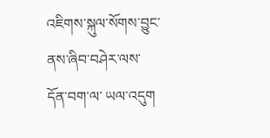འཇིགས་སྐུལ་སོགས་བྱུང་ནས་ཞིབ་བཤེར་ལས་དོན་བག་ལ་ ཡལ་འདུག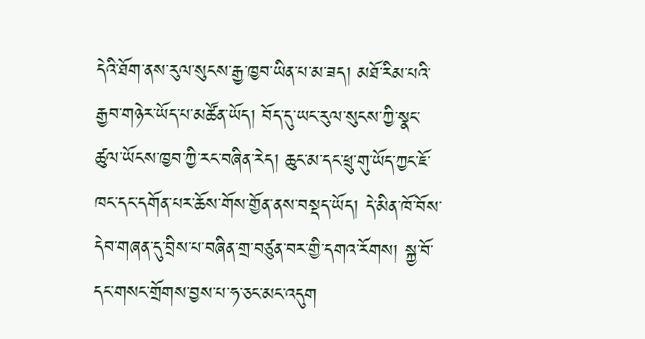དེའི་ཐོག་ནས་རུལ་སུངས་རྒྱ་ཁྱབ་ཡིན་པ་མ་ཟད། མཐོ་རིམ་པའི་རྒྱབ་གཉེར་ཡོད་པ་མཚོན་ཡོད། བོད་དུ་ཡང་རུལ་སུངས་ཀྱི་སྣང་ཚུལ་ཡོངས་ཁྱབ་ཀྱི་རང་བཞིན་རེད། ཆུང་མ་དང་ཕྲུ་གུ་ཡོད་ཀྱང་ཇོ་ཁང་དང་དགོན་པར་ཆོས་གོས་གྱོན་ནས་བསྡད་ཡོད། དེ་མིན་ཁོ་བོས་དེབ་གཞན་དུ་བྲིས་པ་བཞིན་གྲ་བཙུན་བར་གྱི་དགའ་རོགས། སྐྱ་བོ་དང་གསང་གྲོགས་བྱས་པ་ཧ་ཅང་མང་འདུག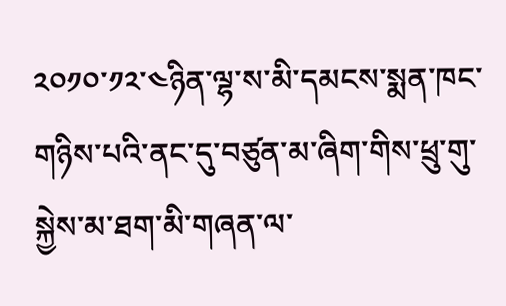༢༠༡༠་༡༢་༤ཉིན་ལྷ་ས་མི་དམངས་སྨན་ཁང་གཉིས་པའི་ནང་དུ་བཙུན་མ་ཞིག་གིས་ཕྲུ་གུ་ སྐྱེས་མ་ཐག་མི་གཞན་ལ་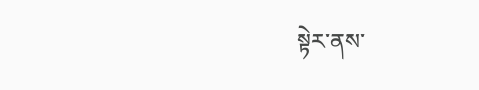སྟེར་ནས་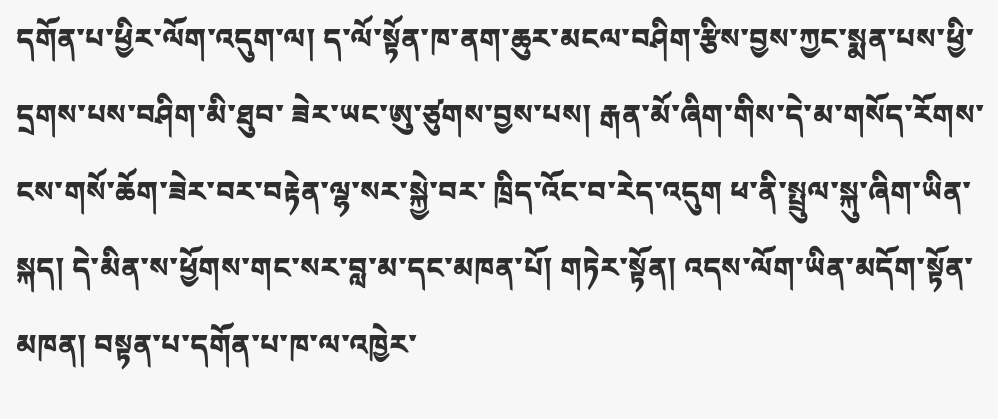དགོན་པ་ཕྱིར་ལོག་འདུག་ལ། ད་ལོ་སྟོན་ཁ་ནག་ཆུར་མངལ་བཤིག་རྩིས་བྱས་ཀྱང་སྨན་པས་ཕྱི་དྲགས་པས་བཤིག་མི་ཐུབ་ ཟེར་ཡང་ཨུ་ཙུགས་བྱས་པས། རྒན་མོ་ཞིག་གིས་དེ་མ་གསོད་རོགས་ངས་གསོ་ཆོག་ཟེར་བར་བརྟེན་ལྷ་སར་སྐྱེ་བར་ ཁྲིད་འོང་བ་རེད་འདུག ཕ་ནི་སྤྲུལ་སྐུ་ཞིག་ཡིན་སྐད། དེ་མིན་ས་ཕྱོགས་གང་སར་བླ་མ་དང་མཁན་པོ། གཏེར་སྟོན། འདས་ལོག་ཡིན་མདོག་སྟོན་མཁན། བསྟན་པ་དགོན་པ་ཁ་ལ་འཁྱེར་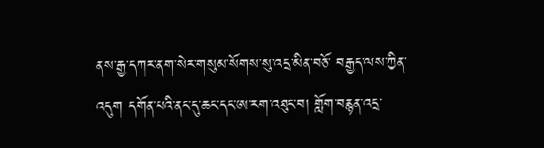ནས་རྒྱ་དཀར་ནག་སེར་གསུམ་སོགས་སུ་འདྲ་མིན་བཅོ་ བརྒྱད་ལས་ཀྱིན་འདུག དགོན་པའི་ནང་དུ་ཆང་དང་ཨ་རག་འཐུང་བ། གློག་བརྙན་འདྲ་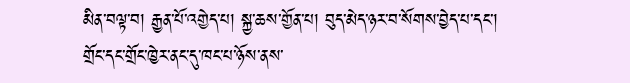མིན་བལྟ་བ། རྒྱན་པོ་འགྱེད་པ། སྐྱ་ཆས་གྱོན་པ། བུད་མེད་ཉར་བ་སོགས་བྱེད་པ་དང་། གྲོང་དང་གྲོང་ཁྱེར་ནང་དུ་ཁང་པ་ཉོས་ནས་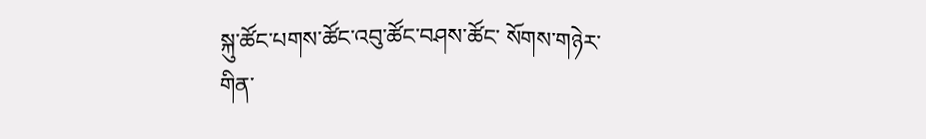སྐུ་ཚོང་པགས་ཚོང་འབུ་ཚོང་བཤས་ཚོང་ སོགས་གཉེར་གིན་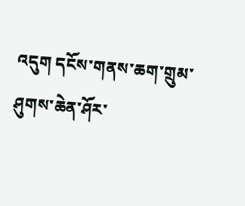འདུག དངོས་གནས་ཆག་གྲུམ་ཤུགས་ཆེན་ཤོར་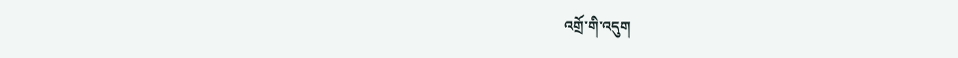འགྲོ་གི་འདུག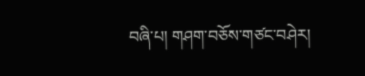བཞི་པ། གཤག་བཅོས་གཙང་བཤེར།